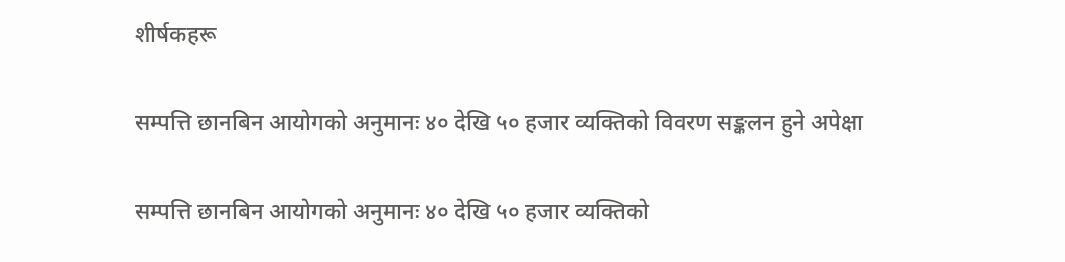शीर्षकहरू

सम्पत्ति छानबिन आयोगको अनुमानः ४० देखि ५० हजार व्यक्तिको विवरण सङ्कलन हुने अपेक्षा

सम्पत्ति छानबिन आयोगको अनुमानः ४० देखि ५० हजार व्यक्तिको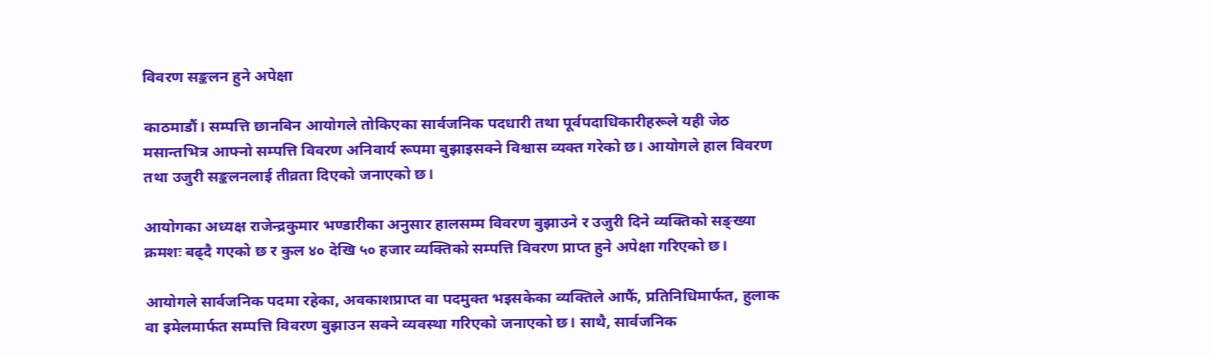विवरण सङ्कलन हुने अपेक्षा

काठमाडौं। सम्पत्ति छानबिन आयोगले तोकिएका सार्वजनिक पदधारी तथा पूर्वपदाधिकारीहरूले यही जेठ मसान्तभित्र आफ्नो सम्पत्ति विवरण अनिवार्य रूपमा बुझाइसक्ने विश्वास व्यक्त गरेको छ। आयोगले हाल विवरण तथा उजुरी सङ्कलनलाई तीव्रता दिएको जनाएको छ।

आयोगका अध्यक्ष राजेन्द्रकुमार भण्डारीका अनुसार हालसम्म विवरण बुझाउने र उजुरी दिने व्यक्तिको सङ्ख्या क्रमशः बढ्दै गएको छ र कुल ४० देखि ५० हजार व्यक्तिको सम्पत्ति विवरण प्राप्त हुने अपेक्षा गरिएको छ।

आयोगले सार्वजनिक पदमा रहेका, अवकाशप्राप्त वा पदमुक्त भइसकेका व्यक्तिले आफैं, प्रतिनिधिमार्फत, हुलाक वा इमेलमार्फत सम्पत्ति विवरण बुझाउन सक्ने व्यवस्था गरिएको जनाएको छ। साथै, सार्वजनिक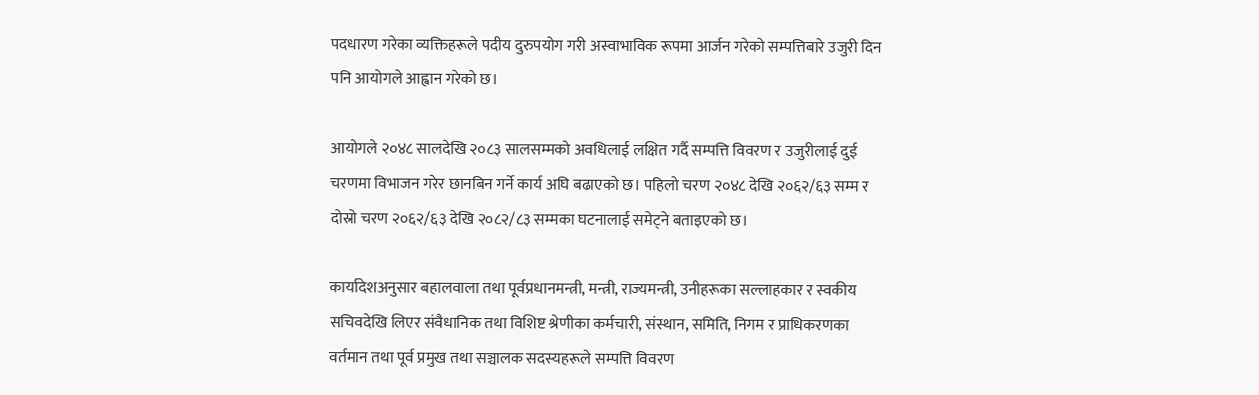पदधारण गरेका व्यक्तिहरूले पदीय दुरुपयोग गरी अस्वाभाविक रूपमा आर्जन गरेको सम्पत्तिबारे उजुरी दिन पनि आयोगले आह्वान गरेको छ।

आयोगले २०४८ सालदेखि २०८३ सालसम्मको अवधिलाई लक्षित गर्दै सम्पत्ति विवरण र उजुरीलाई दुई चरणमा विभाजन गरेर छानबिन गर्ने कार्य अघि बढाएको छ। पहिलो चरण २०४८ देखि २०६२/६३ सम्म र दोस्रो चरण २०६२/६३ देखि २०८२/८३ सम्मका घटनालाई समेट्ने बताइएको छ।

कार्यादेशअनुसार बहालवाला तथा पूर्वप्रधानमन्त्री, मन्त्री, राज्यमन्त्री, उनीहरूका सल्लाहकार र स्वकीय सचिवदेखि लिएर संवैधानिक तथा विशिष्ट श्रेणीका कर्मचारी, संस्थान, समिति, निगम र प्राधिकरणका वर्तमान तथा पूर्व प्रमुख तथा सञ्चालक सदस्यहरूले सम्पत्ति विवरण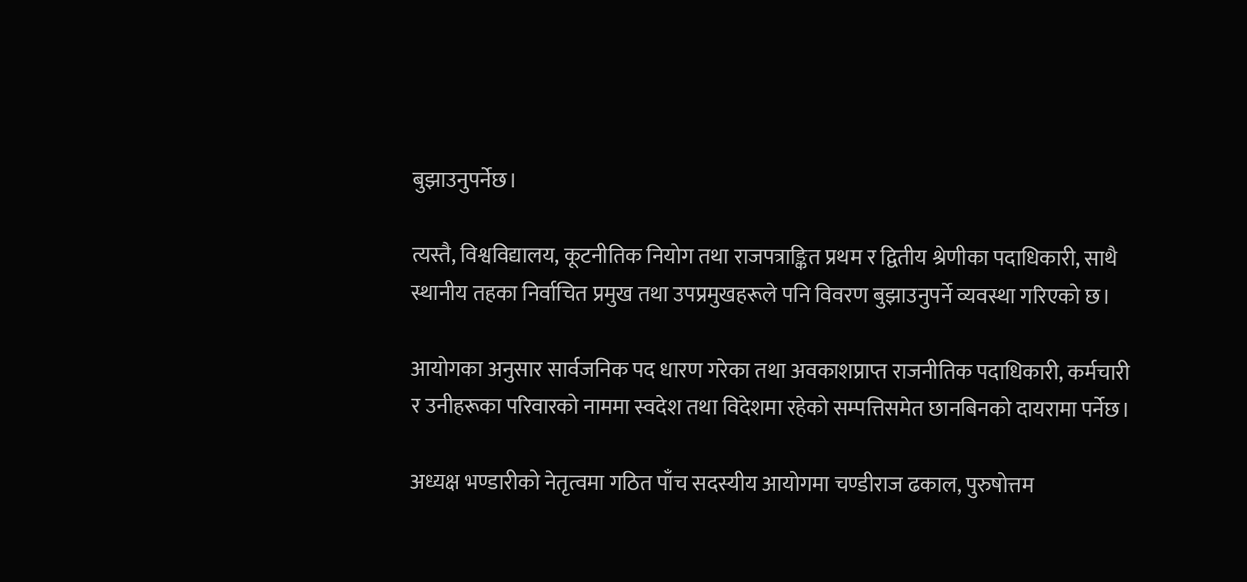बुझाउनुपर्नेछ।

त्यस्तै, विश्वविद्यालय, कूटनीतिक नियोग तथा राजपत्राङ्कित प्रथम र द्वितीय श्रेणीका पदाधिकारी, साथै स्थानीय तहका निर्वाचित प्रमुख तथा उपप्रमुखहरूले पनि विवरण बुझाउनुपर्ने व्यवस्था गरिएको छ।

आयोगका अनुसार सार्वजनिक पद धारण गरेका तथा अवकाशप्राप्त राजनीतिक पदाधिकारी, कर्मचारी र उनीहरूका परिवारको नाममा स्वदेश तथा विदेशमा रहेको सम्पत्तिसमेत छानबिनको दायरामा पर्नेछ।

अध्यक्ष भण्डारीको नेतृत्वमा गठित पाँच सदस्यीय आयोगमा चण्डीराज ढकाल, पुरुषोत्तम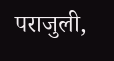पराजुली,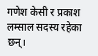गणेश केसी र प्रकाश लम्साल सदस्य रहेका छन्।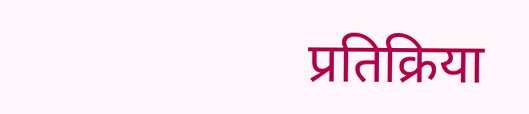प्रतिक्रिया